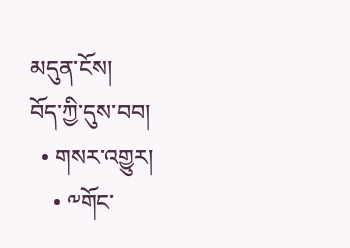མདུན་ངོས།
བོད་ཀྱི་དུས་བབ།
  • གསར་འགྱུར།
    • ༸གོང་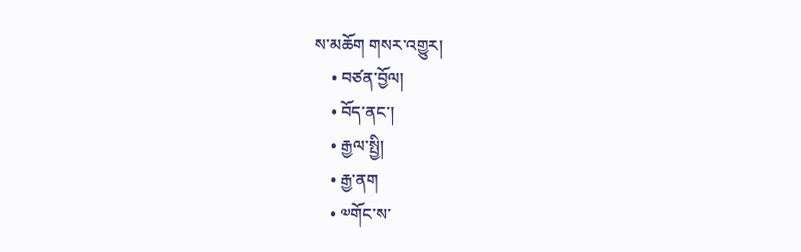ས་མཆོག གསར་འགྱུར།
    • བཙན་བྱོལ།
    • བོད་ནང་།
    • རྒྱལ་སྤྱི།
    • རྒྱ་ནག
    • ༧གོང་ས་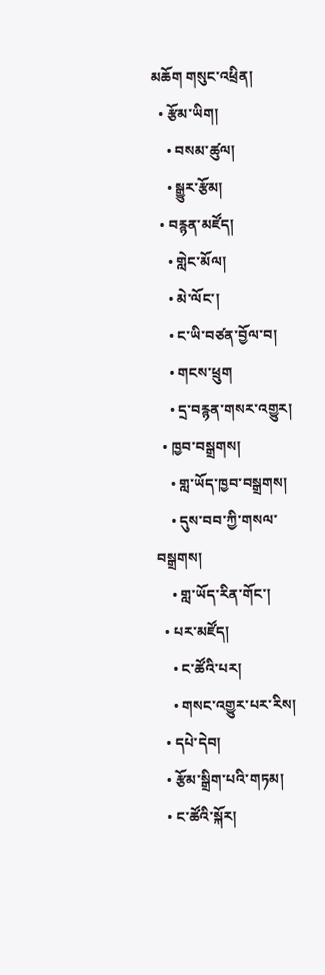མཆོག གསུང་འཕྲིན།
  • རྩོམ་ཡིག།
    • བསམ་ཚུལ།
    • སྒྱུར་རྩོམ།
  • བརྙན་མཛོད།
    • གླེང་མོལ།
    • མེ་ལོང་།
    • ང་ཡི་བཙན་བྱོལ་བ།
    • གངས་ཕྲུག
    • དྲ་བརྙན་གསར་འགྱུར།
  • ཁྱབ་བསྒྲགས།
    • གླ་ཡོད་ཁྱབ་བསྒྲགས།
    • དུས་བབ་ཀྱི་གསལ་བསྒྲགས།
    • གླ་ཡོད་རིན་གོང་།
  • པར་མཛོད།
    • ང་ཚོའི་པར།
    • གསང་འགྱུར་པར་རིས།
  • དཔེ་དེབ།
  • རྩོམ་སྒྲིག་པའི་གཏམ།
  • ང་ཚོའི་སྐོར།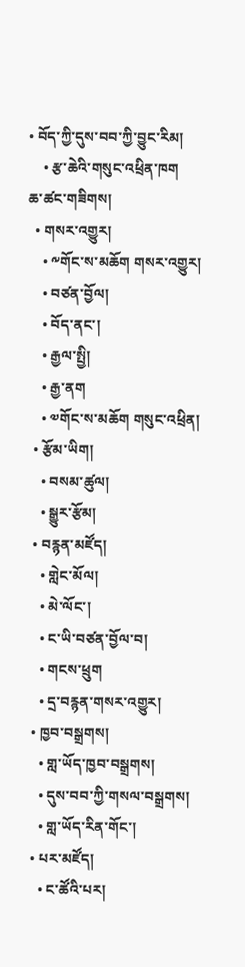• བོད་ཀྱི་དུས་བབ་ཀྱི་བྱུང་རིམ།
    • རྩ་ཆེའི་གསུང་འཕྲིན་ཁག
ཆ་ཚང་གཟིགས།
  • གསར་འགྱུར།
    • ༸གོང་ས་མཆོག གསར་འགྱུར།
    • བཙན་བྱོལ།
    • བོད་ནང་།
    • རྒྱལ་སྤྱི།
    • རྒྱ་ནག
    • ༧གོང་ས་མཆོག གསུང་འཕྲིན།
  • རྩོམ་ཡིག།
    • བསམ་ཚུལ།
    • སྒྱུར་རྩོམ།
  • བརྙན་མཛོད།
    • གླེང་མོལ།
    • མེ་ལོང་།
    • ང་ཡི་བཙན་བྱོལ་བ།
    • གངས་ཕྲུག
    • དྲ་བརྙན་གསར་འགྱུར།
  • ཁྱབ་བསྒྲགས།
    • གླ་ཡོད་ཁྱབ་བསྒྲགས།
    • དུས་བབ་ཀྱི་གསལ་བསྒྲགས།
    • གླ་ཡོད་རིན་གོང་།
  • པར་མཛོད།
    • ང་ཚོའི་པར།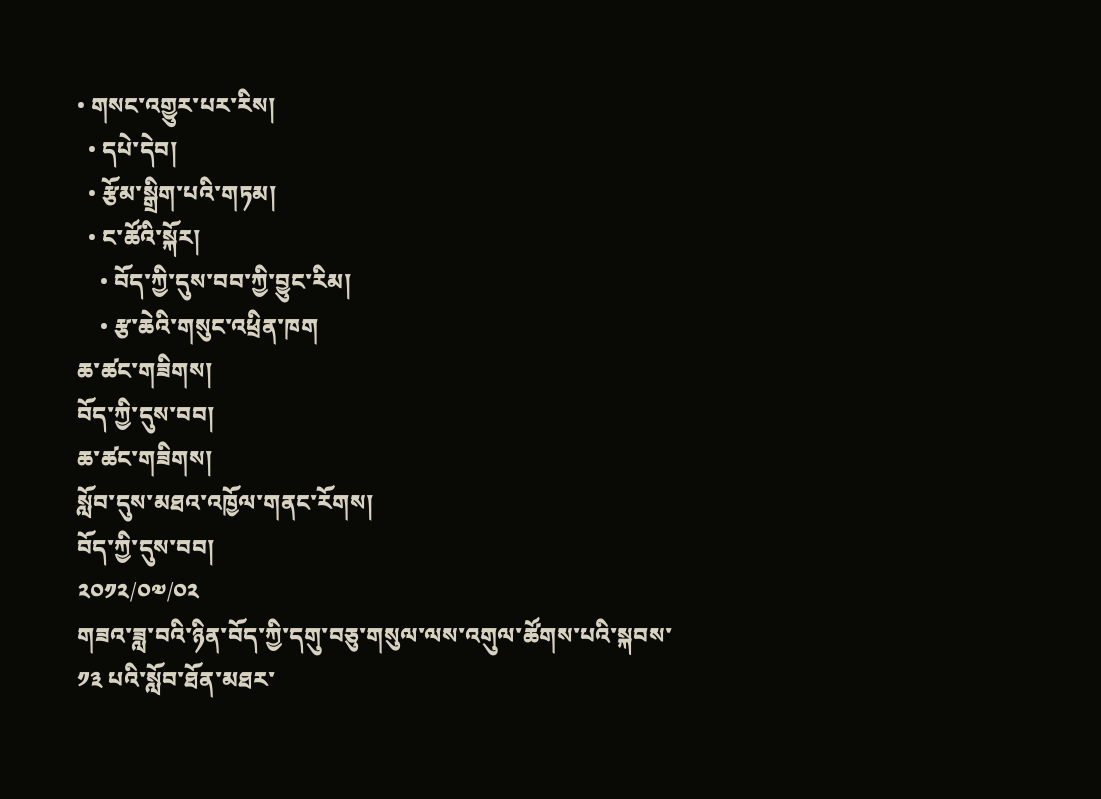• གསང་འགྱུར་པར་རིས།
  • དཔེ་དེབ།
  • རྩོམ་སྒྲིག་པའི་གཏམ།
  • ང་ཚོའི་སྐོར།
    • བོད་ཀྱི་དུས་བབ་ཀྱི་བྱུང་རིམ།
    • རྩ་ཆེའི་གསུང་འཕྲིན་ཁག
ཆ་ཚང་གཟིགས།
བོད་ཀྱི་དུས་བབ།
ཆ་ཚང་གཟིགས།
སློབ་དུས་མཐའ་འཁྱོལ་གནང་རོགས།
བོད་ཀྱི་དུས་བབ།
༢༠༡༢/༠༧/༠༢
གཟའ་ཟླ་བའི་ཉིན་བོད་ཀྱི་དགུ་བཅུ་གསུལ་ལས་འགུལ་ཚོགས་པའི་སྐབས་ ༡༣ པའི་སློབ་ཐོན་མཐར་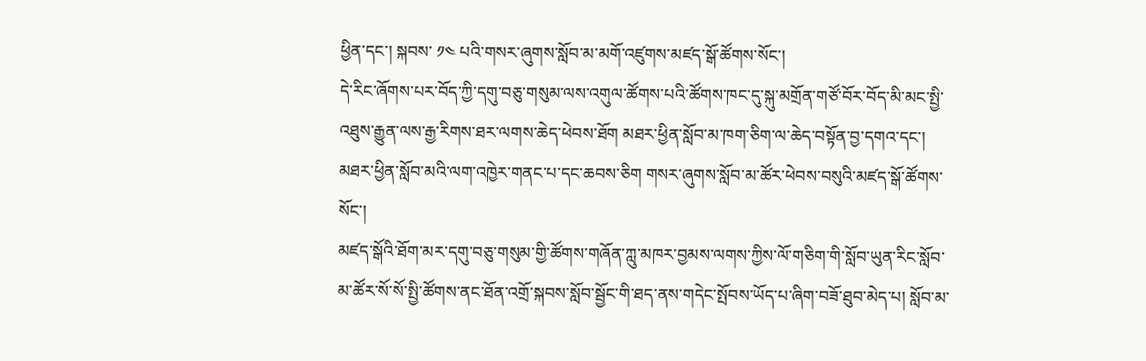ཕྱིན་དང་། སྐབས་ ༡༤ པའི་གསར་ཞུགས་སློབ་མ་མགོ་འཛུགས་མཛད་སྒོ་ཚོགས་སོང་།
དེ་རིང་ཞོགས་པར་བོད་ཀྱི་དགུ་བཅུ་གསུམ་ལས་འགུལ་ཚོགས་པའི་ཚོགས་ཁང་དུ་སྐུ་མགྲོན་གཙོ་བོར་བོད་མི་མང་སྤྱི་འཐུས་རྒྱུན་ལས་རྒྱ་རིགས་ཐར་ལགས་ཆེད་ཕེབས་ཐོག མཐར་ཕྱིན་སློབ་མ་ཁག་ཅིག་ལ་ཆེད་བསྟོན་བྱ་དགའ་དང་། མཐར་ཕྱིན་སློབ་མའི་ལག་འཁྱེར་གནང་པ་དང་ཆབས་ཅིག གསར་ཞུགས་སློབ་མ་ཚོར་ཕེབས་བསུའི་མཛད་སྒོ་ཚོགས་སོང་།
མཛད་སྒོའི་ཐོག་མར་དགུ་བཅུ་གསུམ་གྱི་ཚོགས་གཞོན་ཀླུ་མཁར་བྱམས་ལགས་ཀྱིས་ལོ་གཅིག་གི་སློབ་ཡུན་རིང་སློབ་མ་ཚོར་སོ་སོ་སྤྱི་ཚོགས་ནང་ཐོན་འགྲོ་སྐབས་སློབ་སྦྱོང་གི་ཐད་ནས་གདེང་སྤོབས་ཡོད་པ་ཞིག་བཟོ་ཐུབ་མེད་པ། སློབ་མ་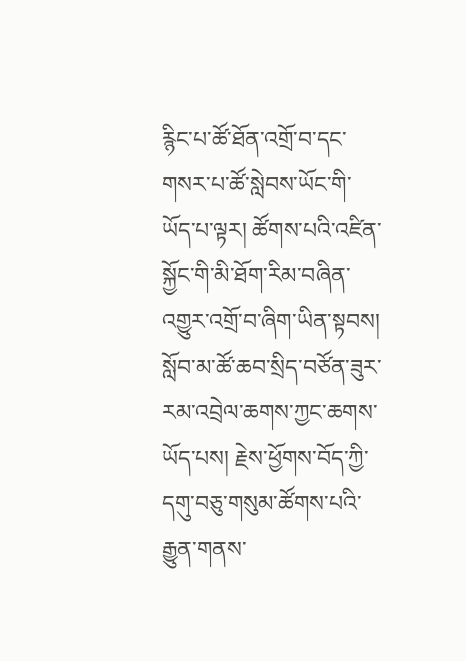རྙིང་པ་ཚོ་ཐོན་འགྲོ་བ་དང་གསར་པ་ཚོ་སླེབས་ཡོང་གི་ཡོད་པ་ལྟར། ཚོགས་པའི་འཛིན་སྐྱོང་གི་མི་ཐོག་རིམ་བཞིན་འགྱུར་འགྲོ་བ་ཞིག་ཡིན་སྟབས། སློབ་མ་ཚོ་ཆབ་སྲིད་བཙོན་ཟུར་རམ་འབྲེལ་ཆགས་ཀྱང་ཆགས་ཡོད་པས། རྗེས་ཕྱོགས་བོད་ཀྱི་དགུ་བཅུ་གསུམ་ཚོགས་པའི་རྒྱུན་གནས་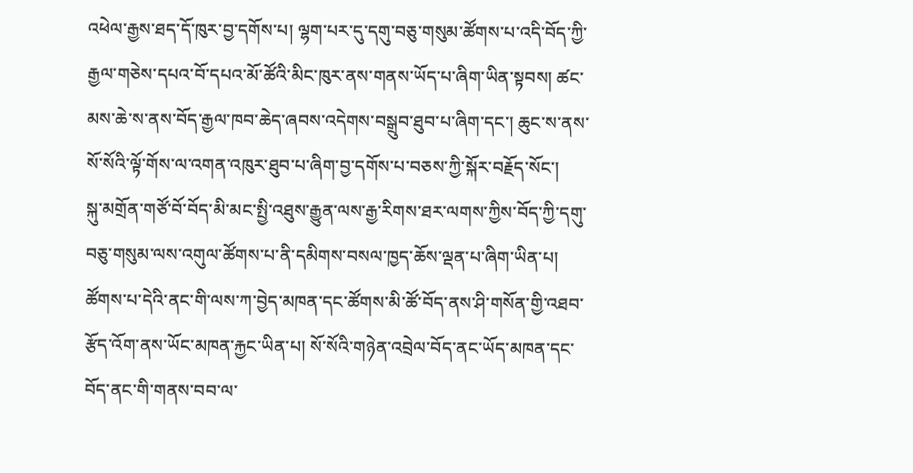འཕེལ་རྒྱས་ཐད་དོ་ཁུར་བྱ་དགོས་པ། ལྷག་པར་དུ་དགུ་བཅུ་གསུམ་ཚོགས་པ་འདི་བོད་ཀྱི་རྒྱལ་གཅེས་དཔའ་བོ་དཔའ་མོ་ཚོའི་མིང་ཁུར་ནས་གནས་ཡོད་པ་ཞིག་ཡིན་སྟབས། ཚང་མས་ཆེ་ས་ནས་བོད་རྒྱལ་ཁབ་ཆེད་ཞབས་འདེགས་བསྒྲུབ་ཐུབ་པ་ཞིག་དང་། ཆུང་ས་ནས་སོ་སོའི་ལྟོ་གོས་ལ་འགན་འཁུར་ཐུབ་པ་ཞིག་བྱ་དགོས་པ་བཅས་ཀྱི་སྐོར་བརྗོད་སོང་།
སྐུ་མགྲོན་གཙོ་བོ་བོད་མི་མང་སྤྱི་འཐུས་རྒྱུན་ལས་རྒྱ་རིགས་ཐར་ལགས་ཀྱིས་བོད་ཀྱི་དགུ་བཅུ་གསུམ་ལས་འགུལ་ཚོགས་པ་ནི་དམིགས་བསལ་ཁྱད་ཆོས་ལྡན་པ་ཞིག་ཡིན་པ། ཚོགས་པ་དེའི་ནང་གི་ལས་ཀ་བྱེད་མཁན་དང་ཚོགས་མི་ཚོ་བོད་ནས་ཤི་གསོན་གྱི་འཐབ་རྩོད་འོག་ནས་ཡོང་མཁན་རྐྱང་ཡིན་པ། སོ་སོའི་གཉེན་འབྲེལ་བོད་ནང་ཡོད་མཁན་དང་བོད་ནང་གི་གནས་བབ་ལ་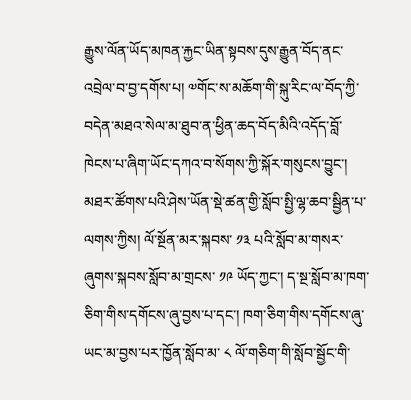རྒྱུས་ལོན་ཡོད་མཁན་རྐྱང་ཡིན་སྟབས་དུས་རྒྱུན་བོད་ནང་འབྲེལ་བ་བྱ་དགོས་པ། ༧གོང་ས་མཆོག་གི་སྐུ་རིང་ལ་བོད་ཀྱི་བདེན་མཐའ་སེལ་མ་ཐུབ་ན་ཕྱིན་ཆད་བོད་མིའི་འདོད་བློ་ཁེངས་པ་ཞིག་ཡོང་དཀའ་བ་སོགས་ཀྱི་སྐོར་གསུངས་བྱུང་།
མཐར་ཚོགས་པའི་ཤེས་ཡོན་སྡེ་ཚན་གྱི་སློབ་སྤྱི་ལྷ་ཆབ་སྦྱིན་པ་ལགས་ཀྱིས། ལོ་སྔོན་མར་སྐབས་ ༡༣ པའི་སློབ་མ་གསར་ཞུགས་སྐབས་སློབ་མ་གྲངས་ ༡༩ ཡོད་ཀྱང་། ད་སྔ་སློབ་མ་ཁག་ཅིག་གིས་དགོངས་ཞུ་བྱས་པ་དང་། ཁག་ཅིག་གིས་དགོངས་ཞུ་ཡང་མ་བྱས་པར་ཁྱོན་སློབ་མ་ ༨ ལོ་གཅིག་གི་སློབ་སྦྱོང་གི་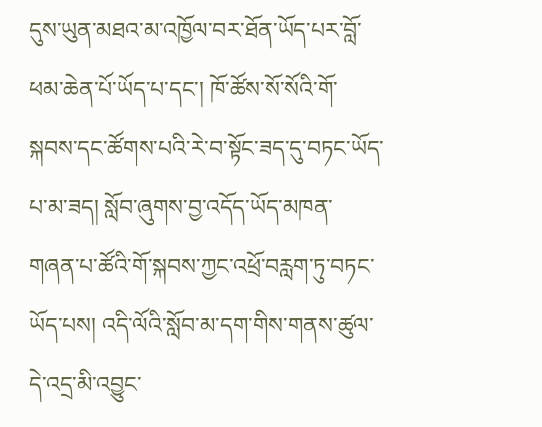དུས་ཡུན་མཐའ་མ་འཁྱོལ་བར་ཐོན་ཡོད་པར་བློ་ཕམ་ཆེན་པོ་ཡོད་པ་དང་། ཁོ་ཚོས་སོ་སོའི་གོ་སྐབས་དང་ཚོགས་པའི་རེ་བ་སྟོང་ཟད་དུ་བཏང་ཡོད་པ་མ་ཟད། སློབ་ཞུགས་བྱ་འདོད་ཡོད་མཁན་གཞན་པ་ཚོའི་གོ་སྐབས་ཀྱང་འཕྲོ་བརླག་ཏུ་བཏང་ཡོད་པས། འདི་ལོའི་སློབ་མ་དག་གིས་གནས་ཚུལ་དེ་འདྲ་མི་འབྱུང་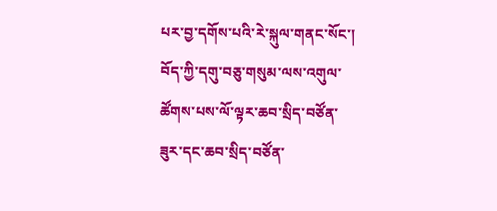པར་བྱ་དགོས་པའི་རེ་སྐུལ་གནང་སོང་།
བོད་ཀྱི་དགུ་བཅུ་གསུམ་ལས་འགུལ་ཚོགས་པས་ལོ་ལྟར་ཆབ་སྲིད་བཙོན་ཟུར་དང་ཆབ་སྲིད་བཙོན་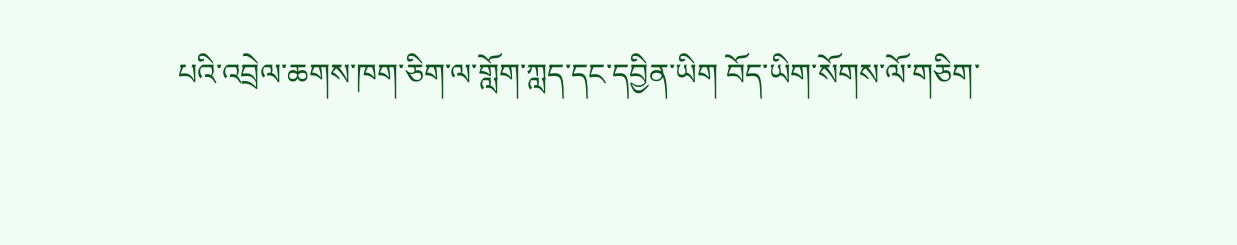པའི་འབྲེལ་ཆགས་ཁག་ཅིག་ལ་གློག་ཀླད་དང་དབྱིན་ཡིག བོད་ཡིག་སོགས་ལོ་གཅིག་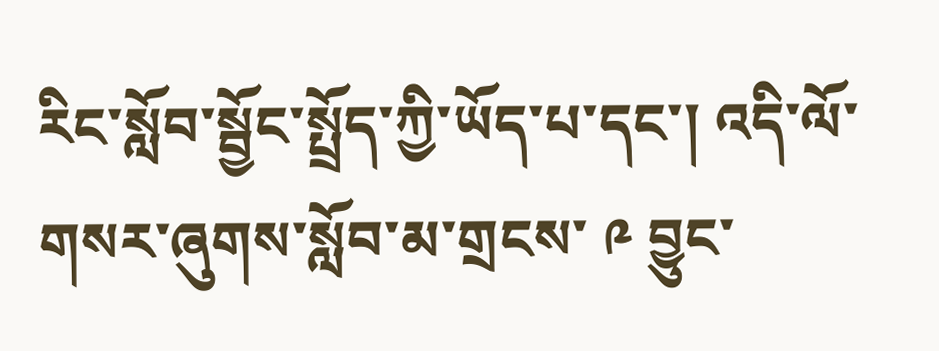རིང་སློབ་སྦྱོང་སྤྲོད་ཀྱི་ཡོད་པ་དང་། འདི་ལོ་གསར་ཞུགས་སློབ་མ་གྲངས་ ༩ བྱུང་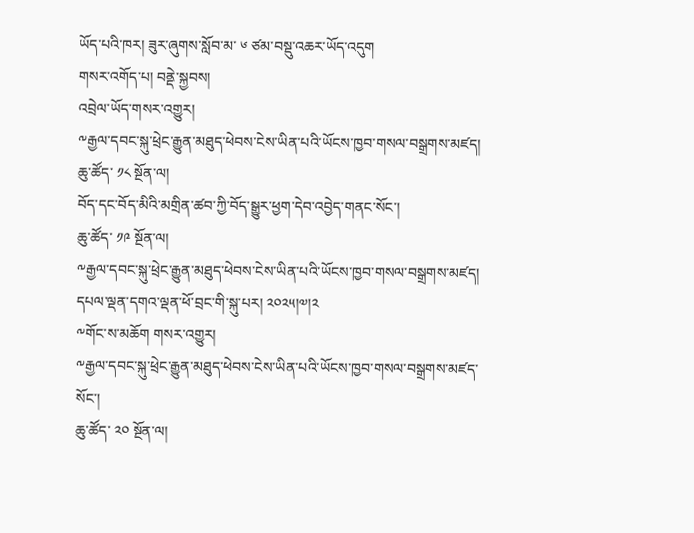ཡོད་པའི་ཁར། ཟུར་ཞུགས་སློབ་མ་ ༦ ཙམ་བསྡུ་འཆར་ཡོད་འདུག
གསར་འགོད་པ། བནྡེ་སྐྱབས།
འབྲེལ་ཡོད་གསར་འགྱུར།
༸རྒྱལ་དབང་སྐུ་ཕྲེང་རྒྱུན་མཐུད་ཕེབས་ངེས་ཡིན་པའི་ཡོངས་ཁྱབ་གསལ་བསྒྲགས་མཛད།
ཆུ་ཚོད་ ༡༨ སྔོན་ལ།
བོད་དང་བོད་མིའི་མགྲིན་ཚབ་ཀྱི་བོད་སྒྱུར་ཕྱག་དེབ་འབྱེད་གནང་སོང་།
ཆུ་ཚོད་ ༡༩ སྔོན་ལ།
༸རྒྱལ་དབང་སྐུ་ཕྲེང་རྒྱུན་མཐུད་ཕེབས་ངེས་ཡིན་པའི་ཡོངས་ཁྱབ་གསལ་བསྒྲགས་མཛད། དཔལ་ལྡན་དགའ་ལྡན་ཕོ་བྲང་གི་སྐུ་པར། ༢༠༢༥།༧།༢
༸གོང་ས་མཆོག གསར་འགྱུར།
༸རྒྱལ་དབང་སྐུ་ཕྲེང་རྒྱུན་མཐུད་ཕེབས་ངེས་ཡིན་པའི་ཡོངས་ཁྱབ་གསལ་བསྒྲགས་མཛད་སོང་།
ཆུ་ཚོད་ ༢༠ སྔོན་ལ།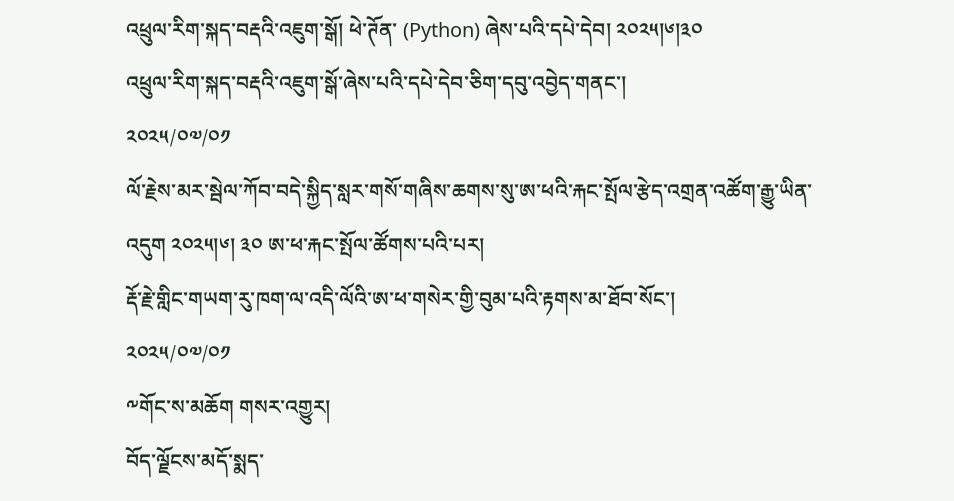འཕྲུལ་རིག་སྐད་བརྡའི་འཇུག་སྒོ། ཕེ་ཊོན་ (Python) ཞེས་པའི་དཔེ་དེབ། ༢༠༢༥།༦།༣༠
འཕྲུལ་རིག་སྐད་བརྡའི་འཇུག་སྒོ་ཞེས་པའི་དཔེ་དེབ་ཅིག་དབུ་འབྱེད་གནང་།
༢༠༢༥/༠༧/༠༡
ལོ་རྗེས་མར་སྦེལ་ཀོབ་བདེ་སྐྱིད་སླར་གསོ་གཞིས་ཆགས་སུ་ཨ་ཕའི་རྐང་སྤོལ་རྩེད་འགྲན་འཚོག་རྒྱུ་ཡིན་འདུག ༢༠༢༥།༦། ༣༠ ཨ་ཕ་རྐང་སྤོལ་ཚོགས་པའི་པར།
རྡོ་རྗེ་གླིང་གཡག་རུ་ཁག་ལ་འདི་ལོའི་ཨ་ཕ་གསེར་གྱི་བུམ་པའི་རྟགས་མ་ཐོབ་སོང་།
༢༠༢༥/༠༧/༠༡
༸གོང་ས་མཆོག གསར་འགྱུར།
བོད་ལྗོངས་མདོ་སྨད་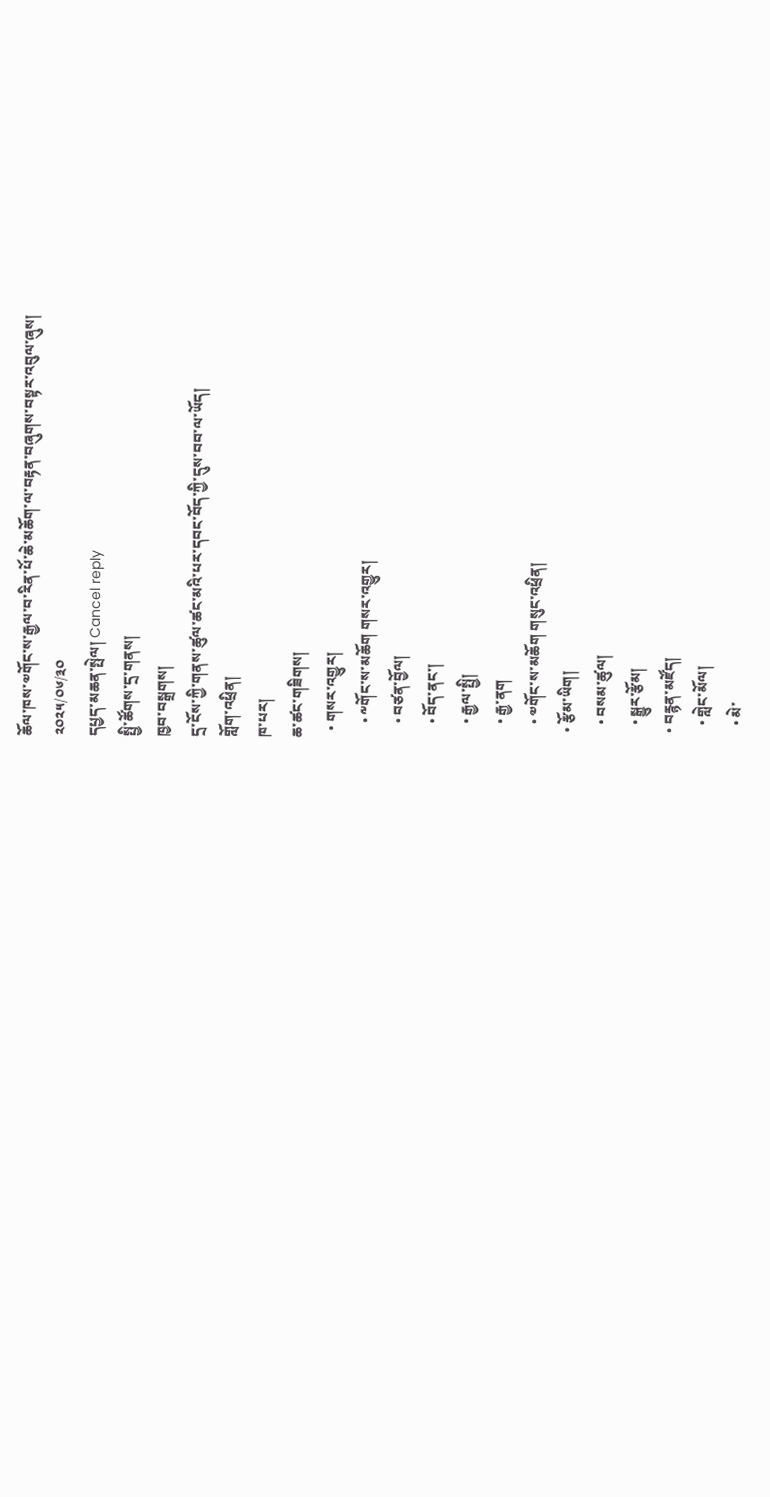ཆོལ་ཁས་༧གོང་ས་རྒྱལ་བ་རིན་པོ་ཆེ་མཆོག་ལ་བརྟན་བཞུགས་བསྟར་འབུལ་ཞུས།
༢༠༢༥/༠༦/༣༠
དཔྱད་མཆན་སྤེལ། Cancel reply
སྤྱི་ཚོགས་དྲ་གནས།
ཁྱབ་བསྒྲགས།
དྲ་ངོས་ཀྱི་གནས་ཚུལ་ཚང་མའི་པར་དབང་བོད་ཀྱི་དུས་བབ་ལ་ཡོད།
གློག་འཕྲིན།
ཁ་པར།
ཆ་ཚང་གཟིགས།
  • གསར་འགྱུར།
    • ༸གོང་ས་མཆོག གསར་འགྱུར།
    • བཙན་བྱོལ།
    • བོད་ནང་།
    • རྒྱལ་སྤྱི།
    • རྒྱ་ནག
    • ༧གོང་ས་མཆོག གསུང་འཕྲིན།
  • རྩོམ་ཡིག།
    • བསམ་ཚུལ།
    • སྒྱུར་རྩོམ།
  • བརྙན་མཛོད།
    • གླེང་མོལ།
    • མེ་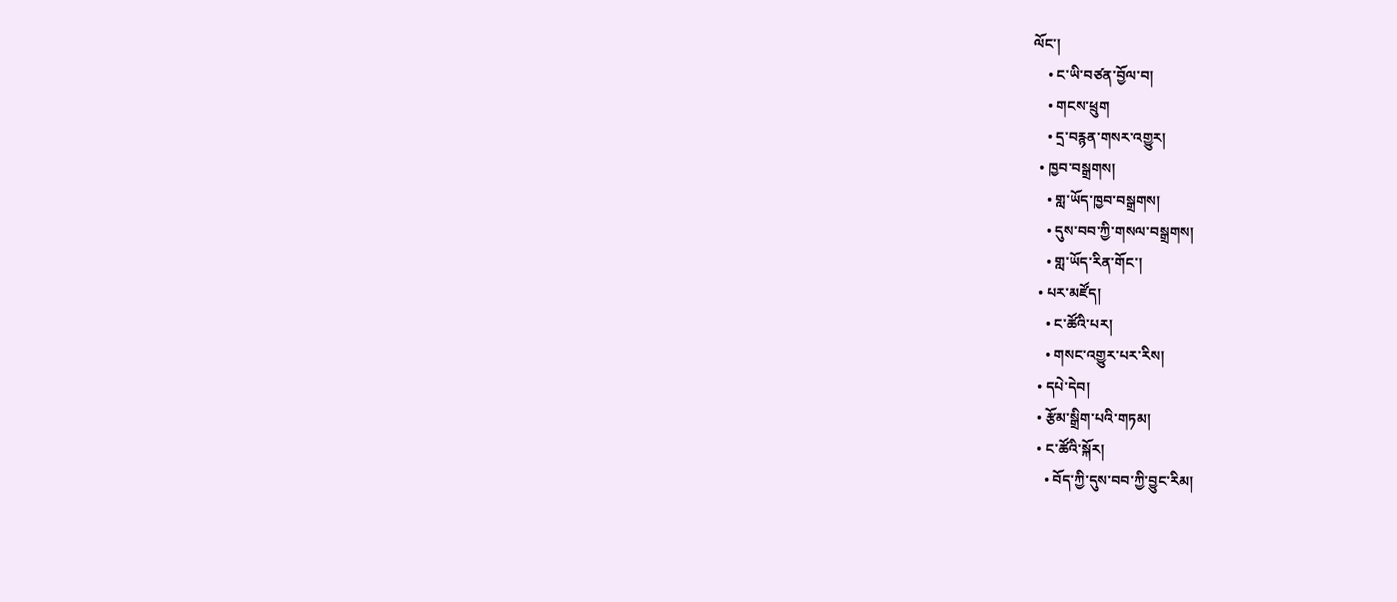ལོང་།
    • ང་ཡི་བཙན་བྱོལ་བ།
    • གངས་ཕྲུག
    • དྲ་བརྙན་གསར་འགྱུར།
  • ཁྱབ་བསྒྲགས།
    • གླ་ཡོད་ཁྱབ་བསྒྲགས།
    • དུས་བབ་ཀྱི་གསལ་བསྒྲགས།
    • གླ་ཡོད་རིན་གོང་།
  • པར་མཛོད།
    • ང་ཚོའི་པར།
    • གསང་འགྱུར་པར་རིས།
  • དཔེ་དེབ།
  • རྩོམ་སྒྲིག་པའི་གཏམ།
  • ང་ཚོའི་སྐོར།
    • བོད་ཀྱི་དུས་བབ་ཀྱི་བྱུང་རིམ།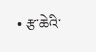• རྩ་ཆེའི་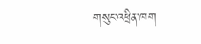གསུང་འཕྲིན་ཁག